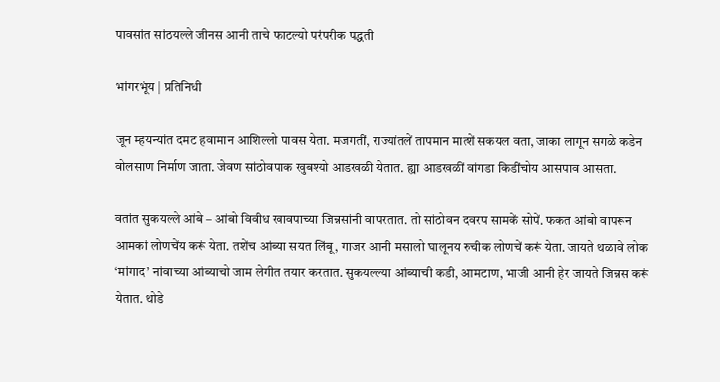पावसांत सांठयल्ले जीनस आनी ताचे फाटल्यो परंपरीक पद्धती

भांगरभूंय | प्रतिनिधी

जून म्हयन्यांत दमट हवामान आशिल्लो पावस येता. मजगतीं, राज्यांतलें तापमान मात्शें सकयल वता, जाका लागून सगळे कडेन वोलसाण निर्माण जाता. जेवण सांठोवपाक खुबश्यो आडखळी येतात. ह्या आडखळीं वांगडा किडींचोय आसपाव आसता.

वतांत सुकयल्ले आंबे – आंबो विवीध खावपाच्या जिन्नसांनी वापरतात. तो सांठोवन दवरप सामकें सोपें. फकत आंबो वापरून आमकां लोणचेंय करूं येता. तशेंच आंब्या सयत लिंबू, गाजर आनी मसालो घालूनय रुचीक लोणचें करूं येता. जायते थळावे लोक ‘मांगाद’ नांवाच्या आंब्याचो जाम लेगीत तयार करतात. सुकयल्ल्या आंब्याची कडी, आमटाण, भाजी आनी हेर जायते जिन्नस करूं येतात. थोडे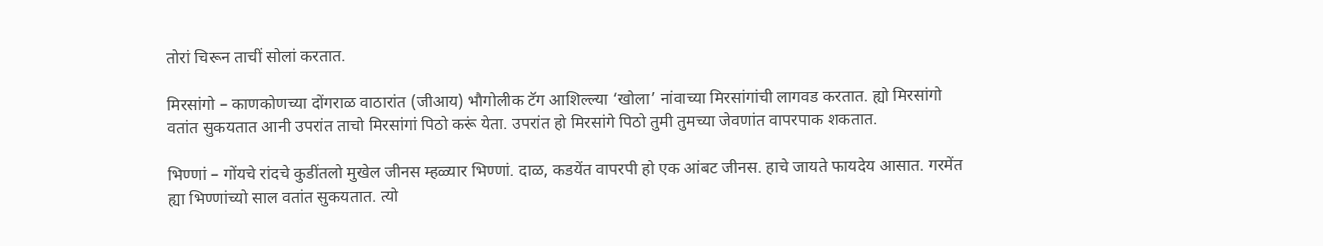तोरां चिरून ताचीं सोलां करतात.

मिरसांगो – काणकोणच्या दोंगराळ वाठारांत (जीआय) भौगोलीक टॅग आशिल्ल्या ‘खोला’ नांवाच्या मिरसांगांची लागवड करतात. ह्यो मिरसांगो वतांत सुकयतात आनी उपरांत ताचो मिरसांगां पिठो करूं येता. उपरांत हो मिरसांगे पिठो तुमी तुमच्या जेवणांत वापरपाक शकतात.

भिण्णां – गोंयचे रांदचे कुडींतलो मुखेल जीनस म्हळ्यार भिण्णां. दाळ, कडयेंत वापरपी हो एक आंबट जीनस. हाचे जायते फायदेय आसात. गरमेंत ह्या भिण्णांच्यो साल वतांत सुकयतात. त्यो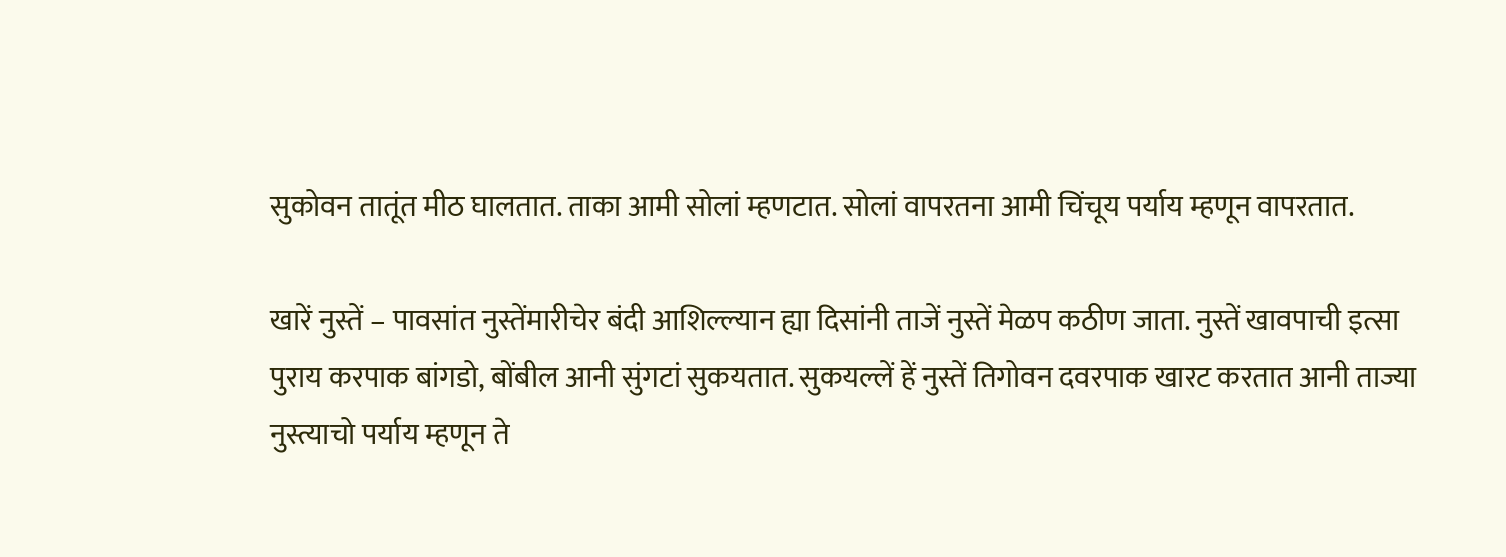सुकोवन तातूंत मीठ घालतात. ताका आमी सोलां म्हणटात. सोलां वापरतना आमी चिंचूय पर्याय म्हणून वापरतात.

खारें नुस्तें – पावसांत नुस्तेंमारीचेर बंदी आशिल्ल्यान ह्या दिसांनी ताजें नुस्तें मेळप कठीण जाता. नुस्तें खावपाची इत्सा पुराय करपाक बांगडो, बोंबील आनी सुंगटां सुकयतात. सुकयल्लें हें नुस्तें तिगोवन दवरपाक खारट करतात आनी ताज्या नुस्त्याचो पर्याय म्हणून ते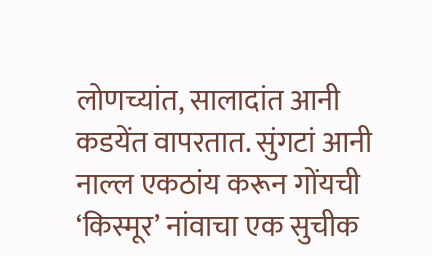लोणच्यांत, सालादांत आनी कडयेंत वापरतात. सुंगटां आनी नाल्ल एकठांय करून गोंयची ‘किस्मूर’ नांवाचा एक सुचीक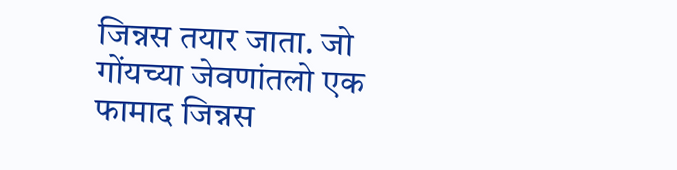जिन्नस तयार जाता. जो गोंयच्या जेवणांतलो एक फामाद जिन्नस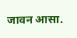जावन आसा.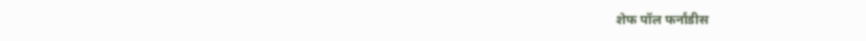शेफ पॉल फर्नांडीस